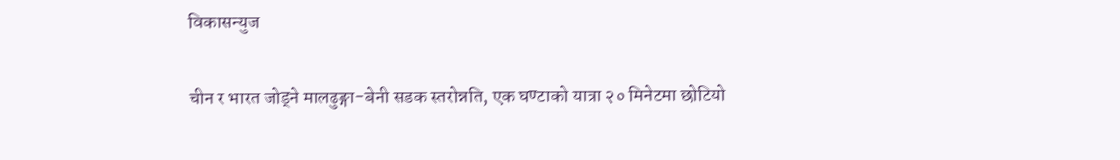विकासन्युज

चीन र भारत जोड्ने मालढुङ्गा-बेनी सडक स्तरोन्नति, एक घण्टाको यात्रा २० मिनेटमा छोटियो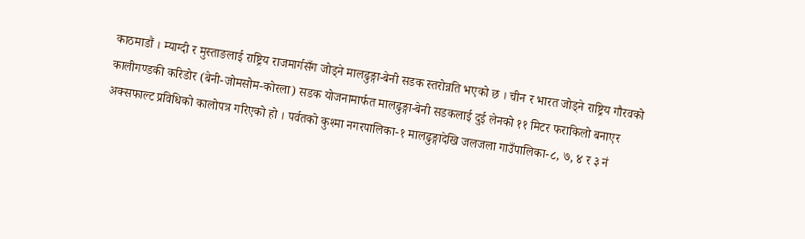काठमाडौं । म्याग्दी र मुस्ताङलाई राष्ट्रिय राजमार्गसँग जोड्ने मालढुङ्गा-बेनी सडक स्तरोन्नति भएको छ । चीन र भारत जोड्ने राष्ट्रिय गौरवको कालीगण्डकी करिडोर (बेनी-जोमसोम-कोरला) सडक योजनामार्फत मालढुङ्गा-बेनी सडकलाई दुई लेनको ११ मिटर फराकिलो बनाएर अक्सफाल्ट प्रविधिको कालोपत्र गरिएको हो । पर्वतको कुश्मा नगरपालिका-१ मालढुङ्गादेखि जलजला गाउँपालिका-८, ७, ४ र ३ नं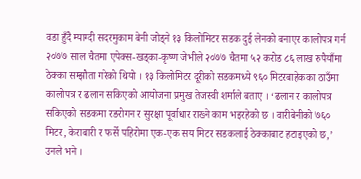वडा हुँदै म्याग्दी सदरमुकाम बेनी जोड्ने १३ किलोमिटर सडक दुई लेनको बनाएर कालोपत्र गर्न २०७७ साल चैतमा एपेक्स-खड्का-कृष्ण जेभीले २०७७ चैतमा ५२ करोड ८६ लाख रुपैयाँमा ठेक्का सम्झौता गरेको थियो । १३ किलोमिटर दूरीको सडकमध्ये ९६० मिटरबाहेकका ठाउँमा कालोपत्र र ढलान सकिएको आयोजना प्रमुख तेजस्वी शर्माले बताए । ‘ढलान र कालोपत्र सकिएको सडकमा रङरोगन र सुरक्षा पूर्वाधार राख्ने काम भइरहेको छ । वारीबेनीको ७६० मिटर, केराबारी र फर्से पहिरोमा एक-एक सय मिटर सडकलाई ठेक्काबाट हटाइएको छ,’ उनले भने ।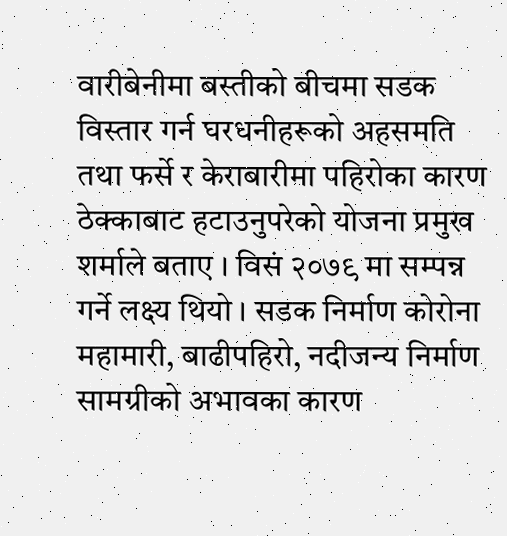वारीबेनीमा बस्तीको बीचमा सडक विस्तार गर्न घरधनीहरूको अहसमति तथा फर्से र केराबारीमा पहिरोका कारण ठेक्काबाट हटाउनुपरेको योजना प्रमुख शर्माले बताए । विसं २०७९ मा सम्पन्न गर्ने लक्ष्य थियो । सडक निर्माण कोरोना महामारी, बाढीपहिरो, नदीजन्य निर्माण सामग्रीको अभावका कारण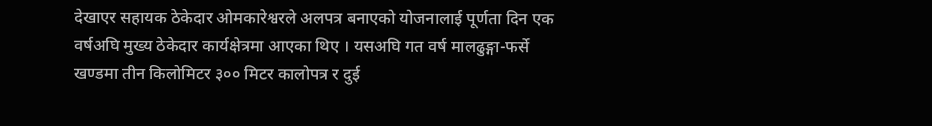देखाएर सहायक ठेकेदार ओमकारेश्वरले अलपत्र बनाएको योजनालाई पूर्णता दिन एक वर्षअघि मुख्य ठेकेदार कार्यक्षेत्रमा आएका थिए । यसअघि गत वर्ष मालढुङ्गा-फर्से खण्डमा तीन किलोमिटर ३०० मिटर कालोपत्र र दुई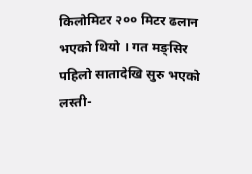किलोमिटर २०० मिटर ढलान भएको थियो । गत मङ्सिर पहिलो सातादेखि सुरु भएको लस्ती-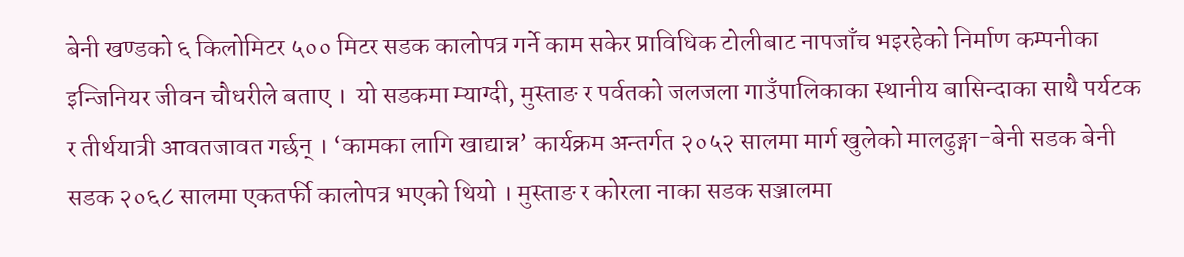बेनी खण्डको ६ किलोमिटर ५०० मिटर सडक कालोपत्र गर्ने काम सकेर प्राविधिक टोलीबाट नापजाँच भइरहेको निर्माण कम्पनीका इन्जिनियर जीवन चौधरीले बताए ।  यो सडकमा म्याग्दी, मुस्ताङ र पर्वतको जलजला गाउँपालिकाका स्थानीय बासिन्दाका साथै पर्यटक र तीर्थयात्री आवतजावत गर्छन् । ‘कामका लागि खाद्यान्न’ कार्यक्रम अन्तर्गत २०५२ सालमा मार्ग खुलेको मालढुङ्गा-बेनी सडक बेनी सडक २०६८ सालमा एकतर्फी कालोपत्र भएको थियो । मुस्ताङ र कोरला नाका सडक सञ्जालमा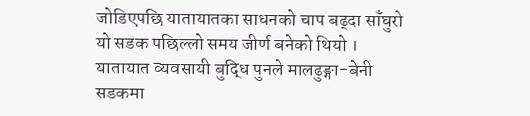जोडिएपछि यातायातका साधनको चाप बढ्दा साँघुरो यो सडक पछिल्लो समय जीर्ण बनेको थियो । यातायात व्यवसायी बुद्धि पुनले मालढुङ्गा-बेनी सडकमा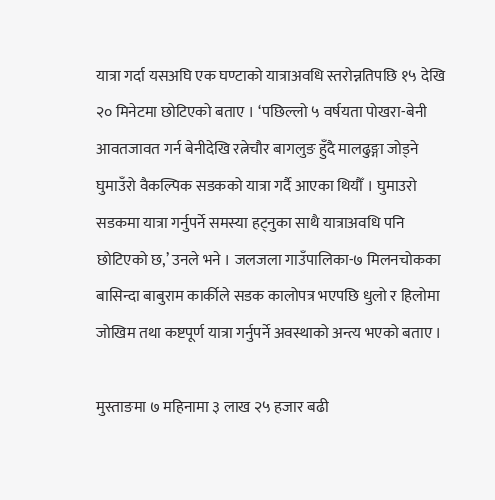यात्रा गर्दा यसअघि एक घण्टाको यात्राअवधि स्तरोन्नतिपछि १५ देखि २० मिनेटमा छोटिएको बताए । ‘पछिल्लो ५ वर्षयता पोखरा-बेनी आवतजावत गर्न बेनीदेखि रत्नेचौर बागलुङ हुँदै मालढुङ्गा जोड्ने घुमाउँरो वैकल्पिक सडकको यात्रा गर्दै आएका थियौँ । घुमाउरो सडकमा यात्रा गर्नुपर्ने समस्या हट्नुका साथै यात्राअवधि पनि छोटिएको छ,’ उनले भने । जलजला गाउँपालिका-७ मिलनचोकका बासिन्दा बाबुराम कार्कीले सडक कालोपत्र भएपछि धुलो र हिलोमा जोखिम तथा कष्टपूर्ण यात्रा गर्नुपर्ने अवस्थाको अन्त्य भएको बताए ।

मुस्ताङमा ७ महिनामा ३ लाख २५ हजार बढी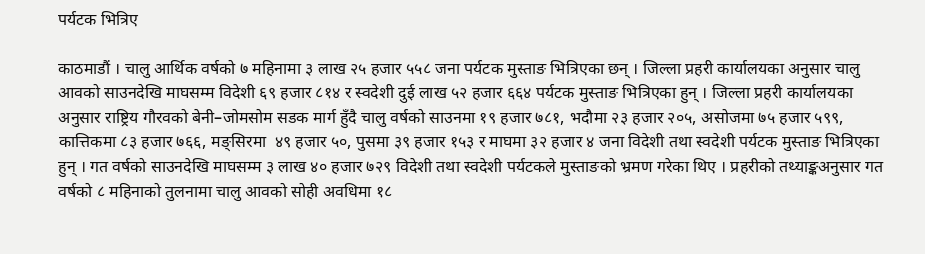पर्यटक भित्रिए

काठमाडौं । चालु आर्थिक वर्षको ७ महिनामा ३ लाख २५ हजार ५५८ जना पर्यटक मुस्ताङ भित्रिएका छन् । जिल्ला प्रहरी कार्यालयका अनुसार चालु आवको साउनदेखि माघसम्म विदेशी ६९ हजार ८१४ र स्वदेशी दुई लाख ५२ हजार ६६४ पर्यटक मुस्ताङ भित्रिएका हुन् । जिल्ला प्रहरी कार्यालयका अनुसार राष्ट्रिय गौरवको बेनी–जोमसोम सडक मार्ग हुँदै चालु वर्षको साउनमा १९ हजार ७८१, भदौमा २३ हजार २०५, असोजमा ७५ हजार ५९९, कात्तिकमा ८३ हजार ७६६, मङ्सिरमा  ४९ हजार ५०, पुसमा ३९ हजार १५३ र माघमा ३२ हजार ४ जना विदेशी तथा स्वदेशी पर्यटक मुस्ताङ भित्रिएका हुन् । गत वर्षको साउनदेखि माघसम्म ३ लाख ४० हजार ७२९ विदेशी तथा स्वदेशी पर्यटकले मुस्ताङको भ्रमण गरेका थिए । प्रहरीको तथ्याङ्कअनुसार गत वर्षको ८ महिनाको तुलनामा चालु आवको सोही अवधिमा १८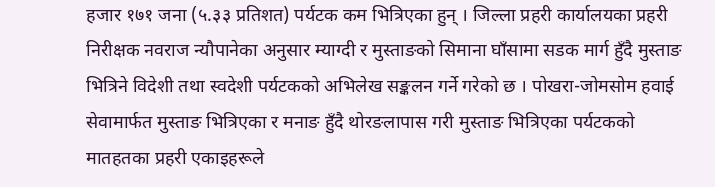हजार १७१ जना (५.३३ प्रतिशत) पर्यटक कम भित्रिएका हुन् । जिल्ला प्रहरी कार्यालयका प्रहरी निरीक्षक नवराज न्यौपानेका अनुसार म्याग्दी र मुस्ताङको सिमाना घाँसामा सडक मार्ग हुँदै मुस्ताङ भित्रिने विदेशी तथा स्वदेशी पर्यटकको अभिलेख सङ्कलन गर्ने गरेको छ । पोखरा-जोमसोम हवाई सेवामार्फत मुस्ताङ भित्रिएका र मनाङ हुँदै थोरङलापास गरी मुस्ताङ भित्रिएका पर्यटकको मातहतका प्रहरी एकाइहरूले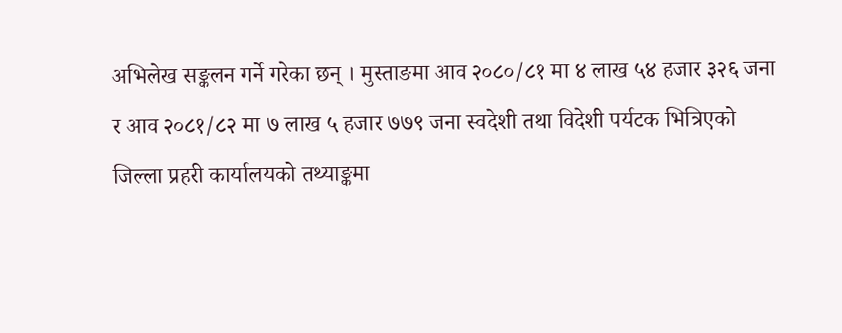अभिलेख सङ्कलन गर्ने गरेका छन् । मुस्ताङमा आव २०८०/८१ मा ४ लाख ५४ हजार ३२६ जना र आव २०८१/८२ मा ७ लाख ५ हजार ७७९ जना स्वदेशी तथा विदेशी पर्यटक भित्रिएको जिल्ला प्रहरी कार्यालयको तथ्याङ्कमा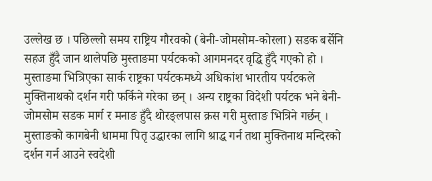उल्लेख छ । पछिल्लो समय राष्ट्रिय गौरवको (बेनी-जोमसोम-कोरला) सडक बर्सेनि सहज हुँदै जान थालेपछि मुस्ताङमा पर्यटकको आगमनदर वृद्धि हुँदै गएको हो । मुस्ताङमा भित्रिएका सार्क राष्ट्रका पर्यटकमध्ये अधिकांश भारतीय पर्यटकले मुक्तिनाथको दर्शन गरी फर्किने गरेका छन् । अन्य राष्ट्रका विदेशी पर्यटक भने बेनी-जोमसोम सडक मार्ग र मनाङ हुँदै थोरङ्लपास क्रस गरी मुस्ताङ भित्रिने गर्छन् । मुस्ताङको कागबेनी धाममा पितृ उद्धारका लागि श्राद्ध गर्न तथा मुक्तिनाथ मन्दिरको दर्शन गर्न आउने स्वदेशी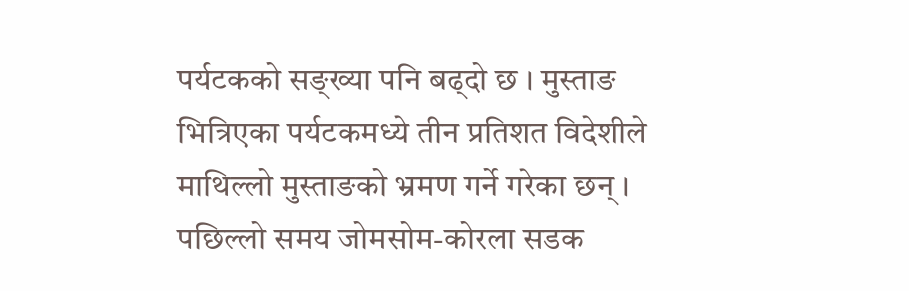पर्यटकको सङ्ख्या पनि बढ्दो छ । मुस्ताङ भित्रिएका पर्यटकमध्ये तीन प्रतिशत विदेशीले माथिल्लो मुस्ताङको भ्रमण गर्ने गरेका छन् । पछिल्लो समय जोमसोम-कोरला सडक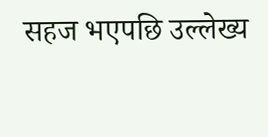सहज भएपछि उल्लेख्य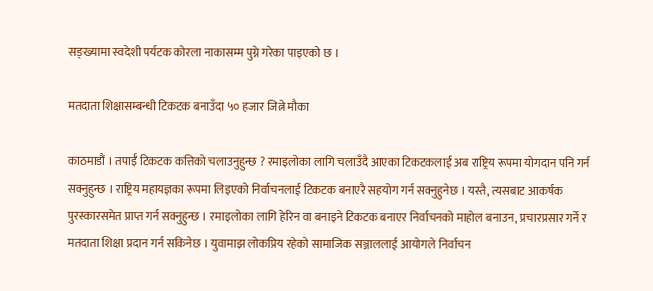सङ्ख्यामा स्वदेशी पर्यटक कोरला नाकासम्म पुग्ने गरेका पाइएको छ ।

मतदाता शिक्षासम्बन्धी टिकटक बनाउँदा ५० हजार जित्ने मौका

काठमाडौं । तपाईँ टिकटक कत्तिको चलाउनुहुन्छ ? रमाइलोका लागि चलाउँदै आएका टिकटकलाई अब राष्ट्रिय रूपमा योगदान पनि गर्न सक्नुहुन्छ । राष्ट्रिय महायज्ञका रूपमा लिइएको निर्वाचनलाई टिकटक बनाएरै सहयोग गर्न सक्नुहुनेछ । यस्तै, त्यसबाट आकर्षक पुरस्कारसमेत प्राप्त गर्न सक्नुहुन्छ । रमाइलोका लागि हेरिन वा बनाइने टिकटक बनाएर निर्वाचनको माहोल बनाउन, प्रचारप्रसार गर्ने र मतदाता शिक्षा प्रदान गर्न सकिनेछ । युवामाझ लोकप्रिय रहेको सामाजिक सञ्जाललाई आयोगले निर्वाचन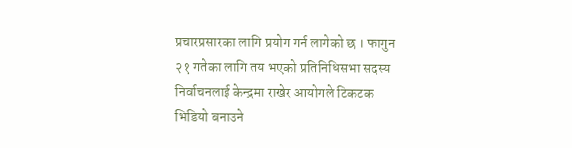प्रचारप्रसारका लागि प्रयोग गर्न लागेको छ । फागुन २१ गतेका लागि तय भएको प्रतिनिधिसभा सदस्य निर्वाचनलाई केन्द्रमा राखेर आयोगले टिकटक भिडियो बनाउने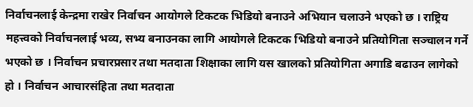निर्वाचनलाई केन्द्रमा राखेर निर्वाचन आयोगले टिकटक भिडियो बनाउने अभियान चलाउने भएको छ । राष्ट्रिय महत्त्वको निर्वाचनलाई भव्य, सभ्य बनाउनका लागि आयोगले टिकटक भिडियो बनाउने प्रतियोगिता सञ्चालन गर्ने भएको छ । निर्वाचन प्रचारप्रसार तथा मतदाता शिक्षाका लागि यस खालको प्रतियोगिता अगाडि बढाउन लागेको हो । निर्वाचन आचारसंहिता तथा मतदाता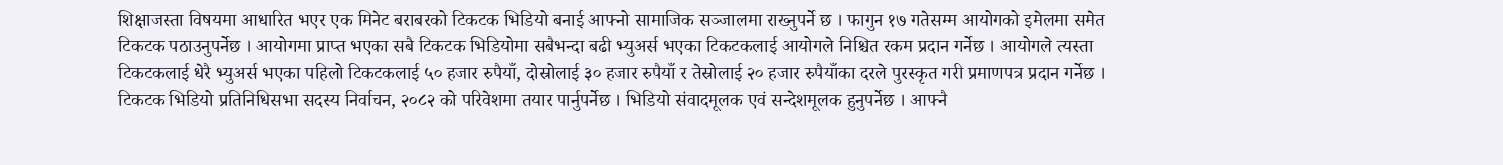शिक्षाजस्ता विषयमा आधारित भएर एक मिनेट बराबरको टिकटक भिडियो बनाई आफ्नो सामाजिक सञ्जालमा राख्नुपर्ने छ । फागुन १७ गतेसम्म आयोगको इमेलमा समेत टिकटक पठाउनुपर्नेछ । आयोगमा प्राप्त भएका सबै टिकटक भिडियोमा सबैभन्दा बढी भ्युअर्स भएका टिकटकलाई आयोगले निश्चित रकम प्रदान गर्नेछ । आयोगले त्यस्ता टिकटकलाई धेरै भ्युअर्स भएका पहिलो टिकटकलाई ५० हजार रुपैयाँ, दोस्रोलाई ३० हजार रुपैयाँ र तेस्रोलाई २० हजार रुपैयाँका दरले पुरस्कृत गरी प्रमाणपत्र प्रदान गर्नेछ । टिकटक भिडियो प्रतिनिधिसभा सदस्य निर्वाचन, २०८२ को परिवेशमा तयार पार्नुपर्नेछ । भिडियो संवादमूलक एवं सन्देशमूलक हुनुपर्नेछ । आफ्नै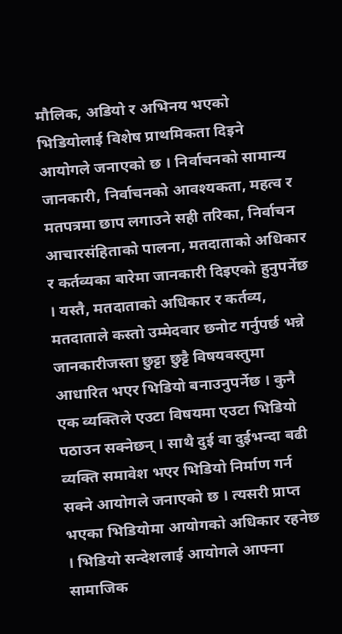मौलिक, अडियो र अभिनय भएको भिडियोलाई विशेष प्राथमिकता दिइने आयोगले जनाएको छ । निर्वाचनको सामान्य जानकारी, निर्वाचनको आवश्यकता, महत्व र मतपत्रमा छाप लगाउने सही तरिका, निर्वाचन आचारसंहिताको पालना, मतदाताको अधिकार र कर्तव्यका बारेमा जानकारी दिइएको हुनुपर्नेछ । यस्तै, मतदाताको अधिकार र कर्तव्य, मतदाताले कस्तो उम्मेदवार छनोट गर्नुपर्छ भन्ने जानकारीजस्ता छुट्टा छुट्टै विषयवस्तुमा आधारित भएर भिडियो बनाउनुपर्नेछ । कुनै एक व्यक्तिले एउटा विषयमा एउटा भिडियो पठाउन सक्नेछन् । साथै दुई वा दुईभन्दा बढी व्यक्ति समावेश भएर भिडियो निर्माण गर्न सक्ने आयोगले जनाएको छ । त्यसरी प्राप्त भएका भिडियोमा आयोगको अधिकार रहनेछ । भिडियो सन्देशलाई आयोगले आफ्ना सामाजिक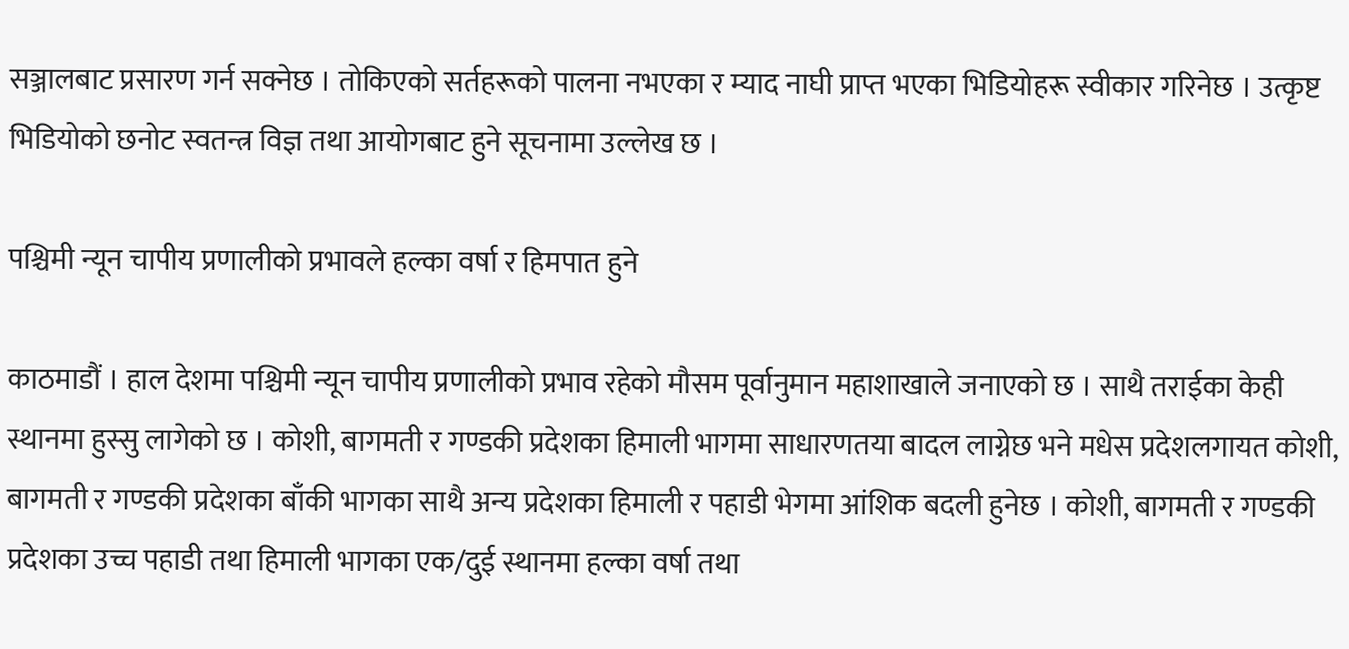सञ्जालबाट प्रसारण गर्न सक्नेछ । तोकिएको सर्तहरूको पालना नभएका र म्याद नाघी प्राप्त भएका भिडियोहरू स्वीकार गरिनेछ । उत्कृष्ट भिडियोको छनोट स्वतन्त्र विज्ञ तथा आयोगबाट हुने सूचनामा उल्लेख छ ।

पश्चिमी न्यून चापीय प्रणालीको प्रभावले हल्का वर्षा र हिमपात हुने

काठमाडौं । हाल देशमा पश्चिमी न्यून चापीय प्रणालीको प्रभाव रहेको मौसम पूर्वानुमान महाशाखाले जनाएको छ । साथै तराईका केही स्थानमा हुस्सु लागेको छ । कोशी, बागमती र गण्डकी प्रदेशका हिमाली भागमा साधारणतया बादल लाग्नेछ भने मधेस प्रदेशलगायत कोशी, बागमती र गण्डकी प्रदेशका बाँकी भागका साथै अन्य प्रदेशका हिमाली र पहाडी भेगमा आंशिक बदली हुनेछ । कोशी, बागमती र गण्डकी प्रदेशका उच्च पहाडी तथा हिमाली भागका एक/दुई स्थानमा हल्का वर्षा तथा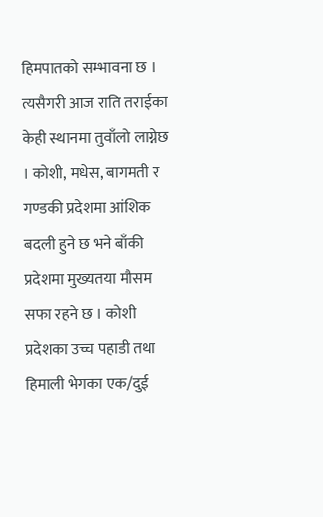हिमपातको सम्भावना छ । त्यसैगरी आज राति तराईका केही स्थानमा तुवाँलो लाग्नेछ । कोशी, मधेस, बागमती र गण्डकी प्रदेशमा आंशिक बदली हुने छ भने बाँकी प्रदेशमा मुख्यतया मौसम सफा रहने छ । कोशी प्रदेशका उच्च पहाडी तथा हिमाली भेगका एक/दुई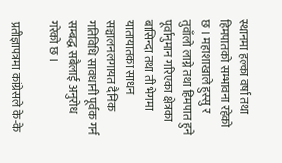स्थानमा हल्का वर्षा तथा हिमपातको सम्भावना रहेको छ । महाशाखाले हुस्सु र तुवाँलो लाग्ने तथा हिमपात हुने पूर्वानुमान गरिएका क्षेत्रका बासिन्दा तथा ती भेगमा यातायातका साधन सञ्चालनलगायत दैनिक गतिविधि सावधानी पूर्वक गर्न सम्बद्ध सबैलाई अनुरोध गरेको छ ।

प्रतीज्ञापत्रमा कांग्रेसले के-के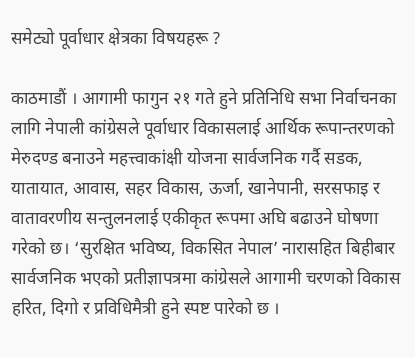समेट्यो पूर्वाधार क्षेत्रका विषयहरू ?

काठमाडौं । आगामी फागुन २१ गते हुने प्रतिनिधि सभा निर्वाचनका लागि नेपाली कांग्रेसले पूर्वाधार विकासलाई आर्थिक रूपान्तरणको मेरुदण्ड बनाउने महत्त्वाकांक्षी योजना सार्वजनिक गर्दै सडक, यातायात, आवास, सहर विकास, ऊर्जा, खानेपानी, सरसफाइ र वातावरणीय सन्तुलनलाई एकीकृत रूपमा अघि बढाउने घोषणा गरेको छ। ‘सुरक्षित भविष्य, विकसित नेपाल’ नारासहित बिहीबार सार्वजनिक भएको प्रतीज्ञापत्रमा कांग्रेसले आगामी चरणको विकास हरित, दिगो र प्रविधिमैत्री हुने स्पष्ट पारेको छ ।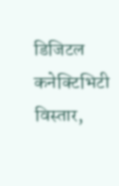डिजिटल कनेक्टिभिटी विस्तार,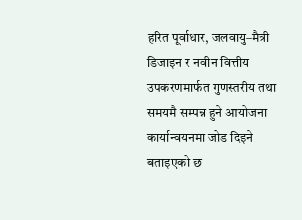हरित पूर्वाधार, जलवायु–मैत्री डिजाइन र नवीन वित्तीय उपकरणमार्फत गुणस्तरीय तथा समयमै सम्पन्न हुने आयोजना कार्यान्वयनमा जोड दिइने बताइएको छ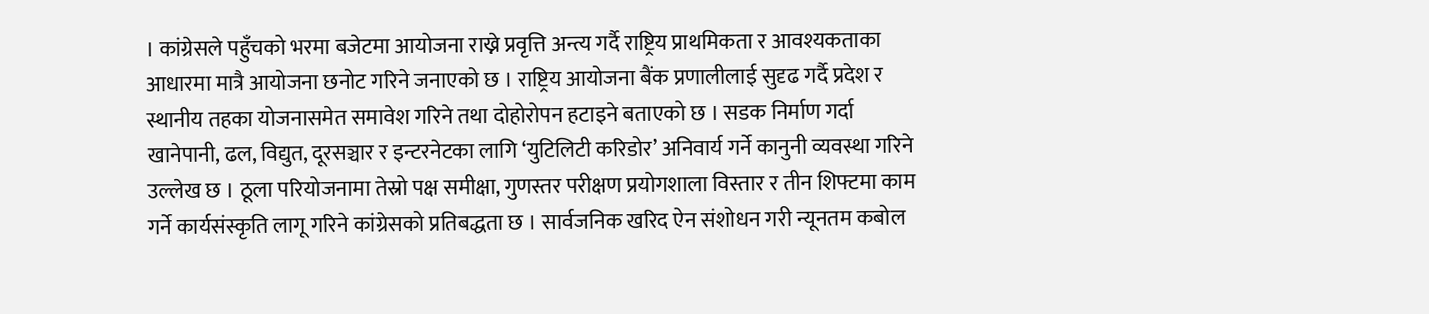। कांग्रेसले पहुँचको भरमा बजेटमा आयोजना राख्ने प्रवृत्ति अन्त्य गर्दै राष्ट्रिय प्राथमिकता र आवश्यकताका आधारमा मात्रै आयोजना छनोट गरिने जनाएको छ । राष्ट्रिय आयोजना बैंक प्रणालीलाई सुदृढ गर्दै प्रदेश र स्थानीय तहका योजनासमेत समावेश गरिने तथा दोहोरोपन हटाइने बताएको छ । सडक निर्माण गर्दा खानेपानी, ढल, विद्युत, दूरसञ्चार र इन्टरनेटका लागि ‘युटिलिटी करिडोर’ अनिवार्य गर्ने कानुनी व्यवस्था गरिने उल्लेख छ । ठूला परियोजनामा तेस्रो पक्ष समीक्षा, गुणस्तर परीक्षण प्रयोगशाला विस्तार र तीन शिफ्टमा काम गर्ने कार्यसंस्कृति लागू गरिने कांग्रेसको प्रतिबद्धता छ । सार्वजनिक खरिद ऐन संशोधन गरी न्यूनतम कबोल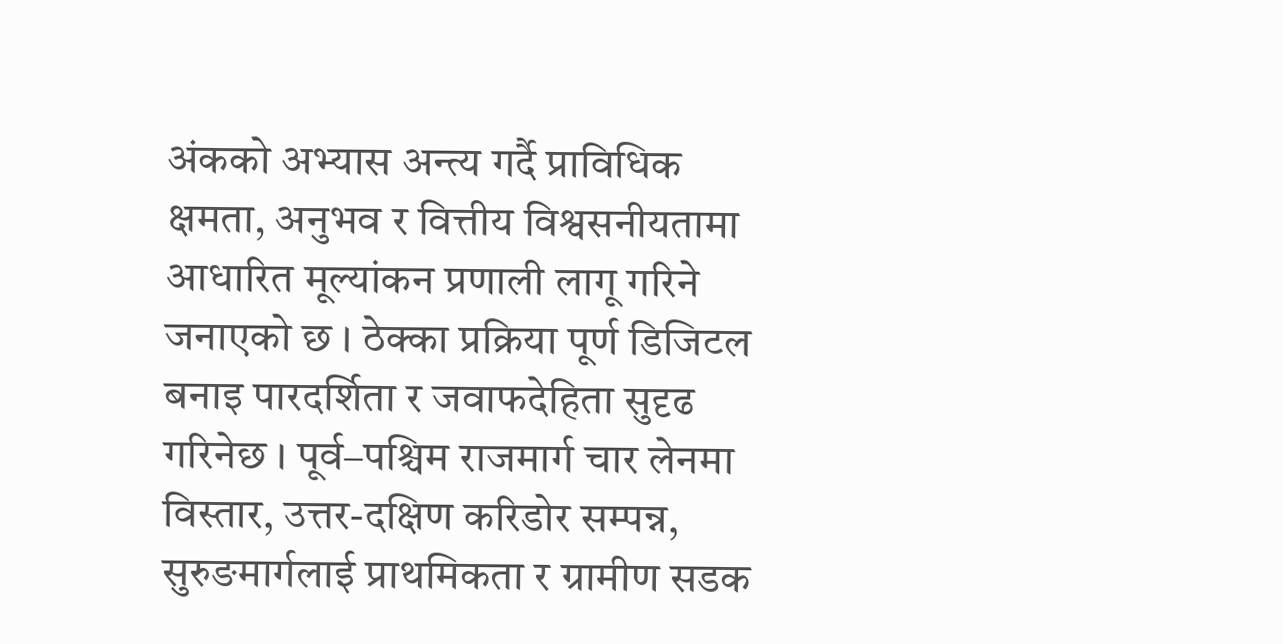अंकको अभ्यास अन्त्य गर्दै प्राविधिक क्षमता, अनुभव र वित्तीय विश्वसनीयतामा आधारित मूल्यांकन प्रणाली लागू गरिने जनाएको छ । ठेक्का प्रक्रिया पूर्ण डिजिटल बनाइ पारदर्शिता र जवाफदेहिता सुदृढ गरिनेछ । पूर्व–पश्चिम राजमार्ग चार लेनमा विस्तार, उत्तर-दक्षिण करिडोर सम्पन्न, सुरुङमार्गलाई प्राथमिकता र ग्रामीण सडक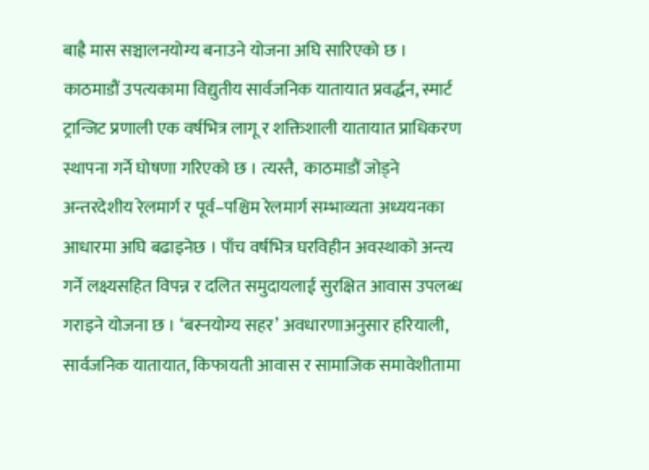बाह्रै मास सञ्चालनयोग्य बनाउने योजना अघि सारिएको छ । काठमाडौं उपत्यकामा विद्युतीय सार्वजनिक यातायात प्रवर्द्धन, स्मार्ट ट्रान्जिट प्रणाली एक वर्षभित्र लागू र शक्तिशाली यातायात प्राधिकरण स्थापना गर्ने घोषणा गरिएको छ । त्यस्तै,  काठमाडौं जोड्ने अन्तरदेशीय रेलमार्ग र पूर्व–पश्चिम रेलमार्ग सम्भाव्यता अध्ययनका आधारमा अघि बढाइनेछ । पाँच वर्षभित्र घरविहीन अवस्थाको अन्त्य गर्ने लक्ष्यसहित विपन्न र दलित समुदायलाई सुरक्षित आवास उपलब्ध गराइने योजना छ । ‘बस्नयोग्य सहर’ अवधारणाअनुसार हरियाली, सार्वजनिक यातायात, किफायती आवास र सामाजिक समावेशीतामा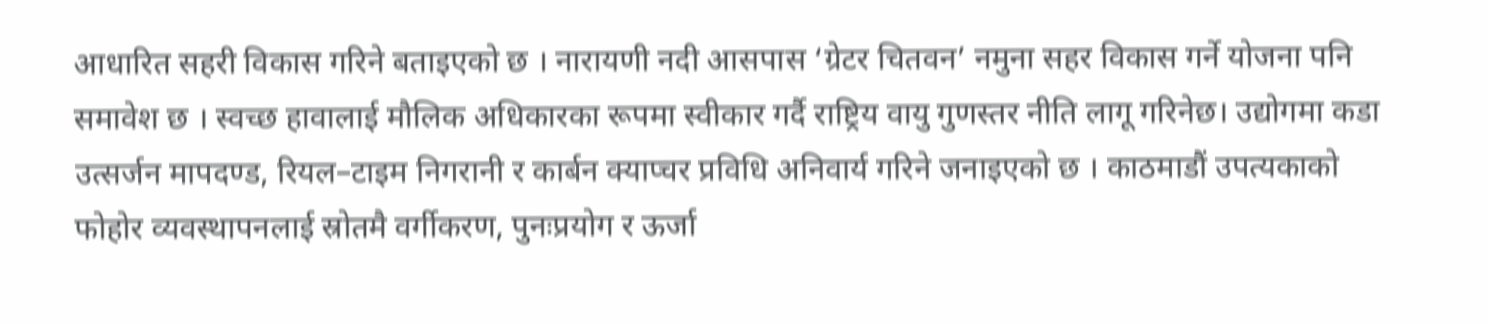आधारित सहरी विकास गरिने बताइएको छ । नारायणी नदी आसपास ‘ग्रेटर चितवन’ नमुना सहर विकास गर्ने योजना पनि समावेश छ । स्वच्छ हावालाई मौलिक अधिकारका रूपमा स्वीकार गर्दै राष्ट्रिय वायु गुणस्तर नीति लागू गरिनेछ। उद्योगमा कडा उत्सर्जन मापदण्ड, रियल–टाइम निगरानी र कार्बन क्याप्चर प्रविधि अनिवार्य गरिने जनाइएको छ । काठमाडौं उपत्यकाको फोहोर व्यवस्थापनलाई स्रोतमै वर्गीकरण, पुनःप्रयोग र ऊर्जा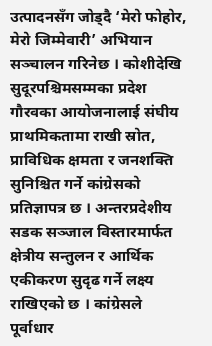उत्पादनसँग जोड्दै ‘मेरो फोहोर, मेरो जिम्मेवारी’ अभियान सञ्चालन गरिनेछ । कोशीदेखि सुदूरपश्चिमसम्मका प्रदेश गौरवका आयोजनालाई संघीय प्राथमिकतामा राखी स्रोत, प्राविधिक क्षमता र जनशक्ति सुनिश्चित गर्ने कांग्रेसको प्रतिज्ञापत्र छ । अन्तरप्रदेशीय सडक सञ्जाल विस्तारमार्फत क्षेत्रीय सन्तुलन र आर्थिक एकीकरण सुदृढ गर्ने लक्ष्य राखिएको छ । कांग्रेसले पूर्वाधार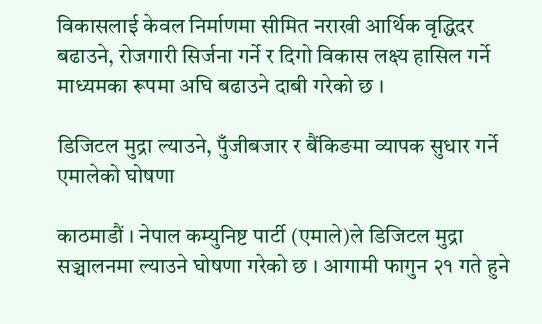विकासलाई केवल निर्माणमा सीमित नराखी आर्थिक वृद्धिदर बढाउने, रोजगारी सिर्जना गर्ने र दिगो विकास लक्ष्य हासिल गर्ने माध्यमका रूपमा अघि बढाउने दाबी गरेको छ ।

डिजिटल मुद्रा ल्याउने, पुँजीबजार र बैंकिङमा व्यापक सुधार गर्ने एमालेको घोषणा

काठमाडौं । नेपाल कम्युनिष्ट पार्टी (एमाले)ले डिजिटल मुद्रा सञ्चालनमा ल्याउने घोषणा गरेको छ । आगामी फागुन २१ गते हुने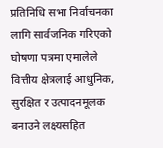प्रतिनिधि सभा निर्वाचनका लागि सार्वजनिक गरिएको घोषणा पत्रमा एमालेले वित्तीय क्षेत्रलाई आधुनिक, सुरक्षित र उत्पादनमूलक बनाउने लक्ष्यसहित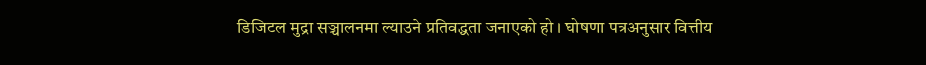डिजिटल मुद्रा सञ्चालनमा ल्याउने प्रतिवद्धता जनाएको हो । घोषणा पत्रअनुसार वित्तीय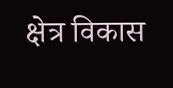क्षेत्र विकास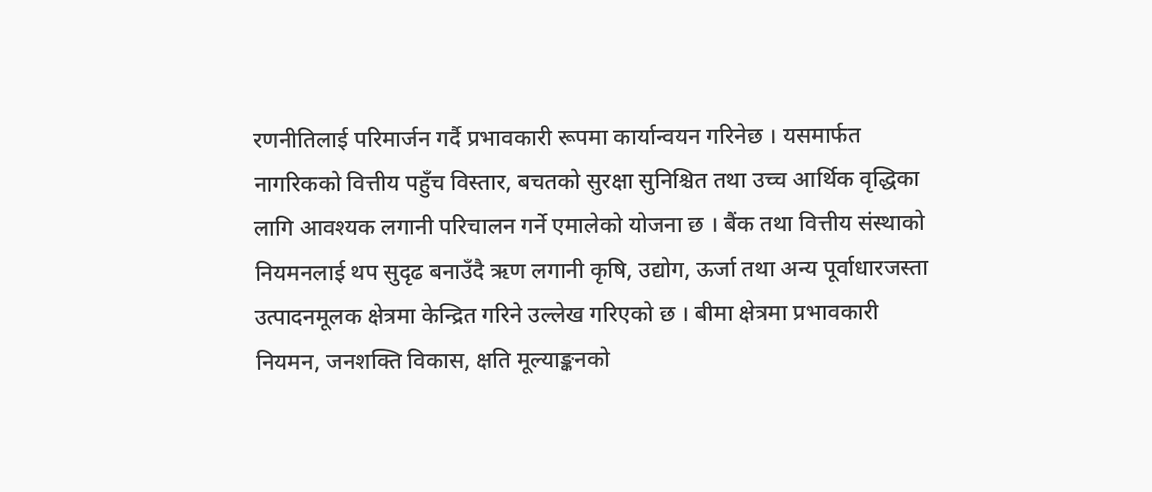रणनीतिलाई परिमार्जन गर्दै प्रभावकारी रूपमा कार्यान्वयन गरिनेछ । यसमार्फत नागरिकको वित्तीय पहुँच विस्तार, बचतको सुरक्षा सुनिश्चित तथा उच्च आर्थिक वृद्धिका लागि आवश्यक लगानी परिचालन गर्ने एमालेको योजना छ । बैंक तथा वित्तीय संस्थाको नियमनलाई थप सुदृढ बनाउँदै ऋण लगानी कृषि, उद्योग, ऊर्जा तथा अन्य पूर्वाधारजस्ता उत्पादनमूलक क्षेत्रमा केन्द्रित गरिने उल्लेख गरिएको छ । बीमा क्षेत्रमा प्रभावकारी नियमन, जनशक्ति विकास, क्षति मूल्याङ्कनको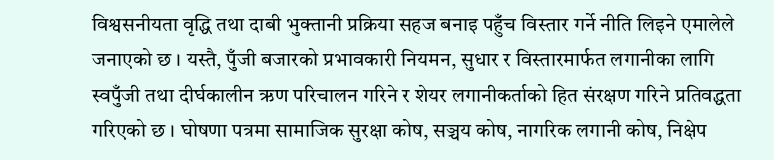विश्वसनीयता वृद्धि तथा दाबी भुक्तानी प्रक्रिया सहज बनाइ पहुँच विस्तार गर्ने नीति लिइने एमालेले जनाएको छ । यस्तै, पुँजी बजारको प्रभावकारी नियमन, सुधार र विस्तारमार्फत लगानीका लागि स्वपुँजी तथा दीर्घकालीन ऋण परिचालन गरिने र शेयर लगानीकर्ताको हित संरक्षण गरिने प्रतिवद्धता गरिएको छ । घोषणा पत्रमा सामाजिक सुरक्षा कोष, सञ्चय कोष, नागरिक लगानी कोष, निक्षेप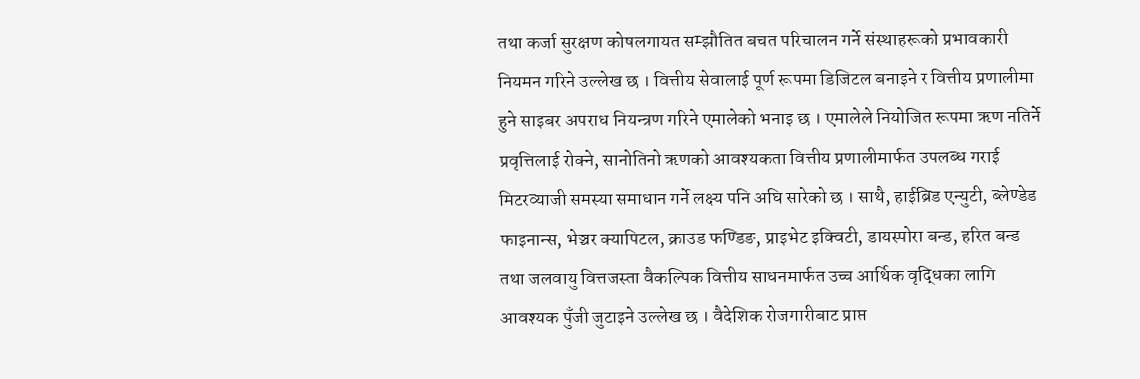तथा कर्जा सुरक्षण कोषलगायत सम्झौतित बचत परिचालन गर्ने संस्थाहरूको प्रभावकारी नियमन गरिने उल्लेख छ । वित्तीय सेवालाई पूर्ण रूपमा डिजिटल बनाइने र वित्तीय प्रणालीमा हुने साइबर अपराध नियन्त्रण गरिने एमालेको भनाइ छ । एमालेले नियोजित रूपमा ऋण नतिर्ने प्रवृत्तिलाई रोक्ने, सानोतिनो ऋणको आवश्यकता वित्तीय प्रणालीमार्फत उपलब्ध गराई मिटरव्याजी समस्या समाधान गर्ने लक्ष्य पनि अघि सारेको छ । साथै, हाईब्रिड एन्युटी, ब्लेण्डेड फाइनान्स, भेञ्चर क्यापिटल, क्राउड फण्डिङ, प्राइभेट इक्विटी, डायस्पोरा बन्ड, हरित बन्ड तथा जलवायु वित्तजस्ता वैकल्पिक वित्तीय साधनमार्फत उच्च आर्थिक वृद्धिका लागि आवश्यक पुँजी जुटाइने उल्लेख छ । वैदेशिक रोजगारीबाट प्राप्त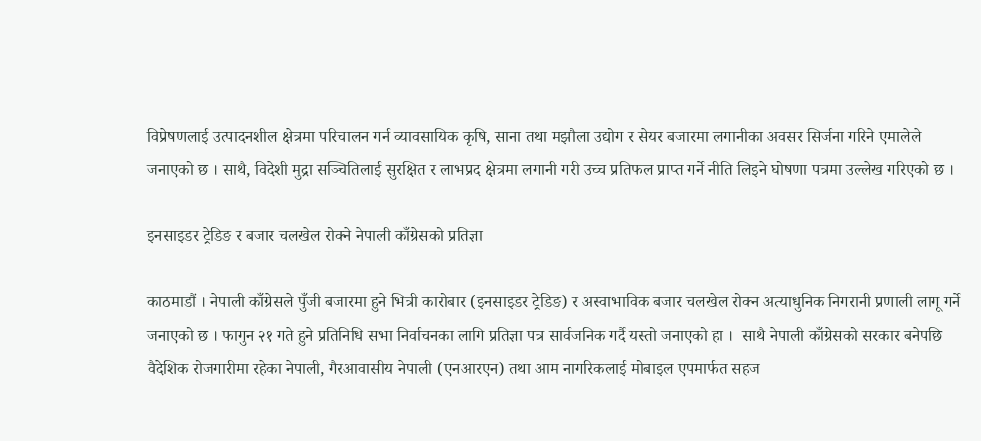विप्रेषणलाई उत्पादनशील क्षेत्रमा परिचालन गर्न व्यावसायिक कृषि, साना तथा मझौला उद्योग र सेयर बजारमा लगानीका अवसर सिर्जना गरिने एमालेले जनाएको छ । साथै, विदेशी मुद्रा सञ्चितिलाई सुरक्षित र लाभप्रद क्षेत्रमा लगानी गरी उच्च प्रतिफल प्राप्त गर्ने नीति लिइने घोषणा पत्रमा उल्लेख गरिएको छ ।

इनसाइडर ट्रेडिङ र बजार चलखेल रोक्ने नेपाली काँग्रेसको प्रतिज्ञा

काठमाडौं । नेपाली काँग्रेसले पुँजी बजारमा हुने भित्री कारोबार (इनसाइडर ट्रेडिङ) र अस्वाभाविक बजार चलखेल रोक्न अत्याधुनिक निगरानी प्रणाली लागू गर्ने जनाएको छ । फागुन २१ गते हुने प्रतिनिधि सभा निर्वाचनका लागि प्रतिज्ञा पत्र सार्वजनिक गर्दै यस्तो जनाएको हा ।  साथै नेपाली काँग्रेसको सरकार बनेपछि वैदेशिक रोजगारीमा रहेका नेपाली, गैरआवासीय नेपाली (एनआरएन) तथा आम नागरिकलाई मोबाइल एपमार्फत सहज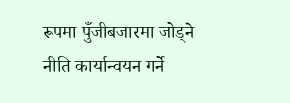रूपमा पुँजीबजारमा जोड्ने नीति कार्यान्वयन गर्ने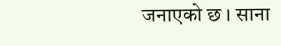जनाएको छ । साना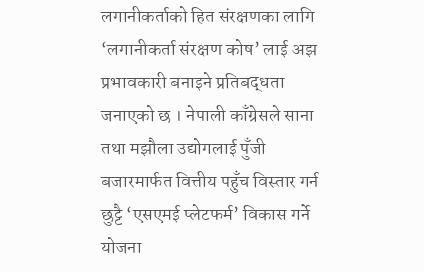लगानीकर्ताको हित संरक्षणका लागि ‘लगानीकर्ता संरक्षण कोष’ लाई अझ प्रभावकारी बनाइने प्रतिबद्धता जनाएको छ । नेपाली काँग्रेसले साना तथा मझौला उद्योगलाई पुँजी बजारमार्फत वित्तीय पहुँच विस्तार गर्न छुट्टै ‘एसएमई प्लेटफर्म’ विकास गर्ने योजना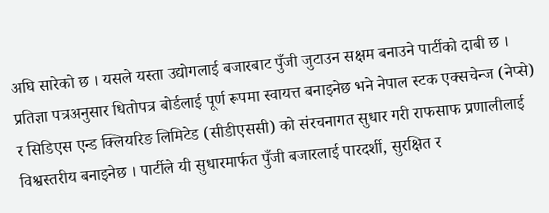अघि सारेको छ । यसले यस्ता उद्योगलाई बजारबाट पुँजी जुटाउन सक्षम बनाउने पार्टीको दाबी छ । प्रतिज्ञा पत्रअनुसार धितोपत्र बोर्डलाई पूर्ण रूपमा स्वायत्त बनाइनेछ भने नेपाल स्टक एक्सचेन्ज (नेप्से) र सिडिएस एन्ड क्लियरिङ लिमिटेड (सीडीएससी) को संरचनागत सुधार गरी राफसाफ प्रणालीलाई विश्वस्तरीय बनाइनेछ । पार्टीले यी सुधारमार्फत पुँजी बजारलाई पारदर्शी, सुरक्षित र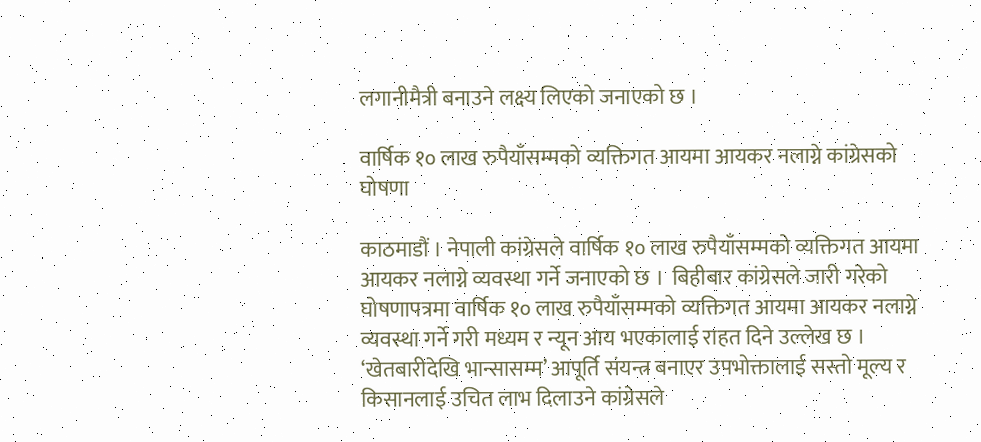लगानीमैत्री बनाउने लक्ष्य लिएको जनाएको छ ।

वार्षिक १० लाख रुपैयाँसम्मको व्यक्तिगत आयमा आयकर नलाग्ने कांग्रेसको घोषणा

काठमाडौं । नेपाली कांग्रेसले वार्षिक १० लाख रुपैयाँसम्मको व्यक्तिगत आयमा आयकर नलाग्ने व्यवस्था गर्ने जनाएको छ ।  बिहीबार कांग्रेसले जारी गरेको घोषणापत्रमा वार्षिक १० लाख रुपैयाँसम्मको व्यक्तिगत आयमा आयकर नलाग्ने व्यवस्था गर्ने गरी मध्यम र न्यून आय भएकालाई राहत दिने उल्लेख छ । ‘खेतबारीदेखि भान्सासम्म’ आपूर्ति संयन्त्र बनाएर उपभोक्तालाई सस्तो मूल्य र किसानलाई उचित लाभ दिलाउने कांग्रेसले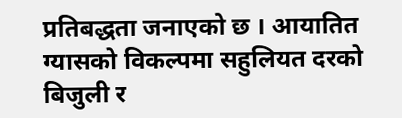प्रतिबद्धता जनाएको छ । आयातित ग्यासको विकल्पमा सहुलियत दरको बिजुली र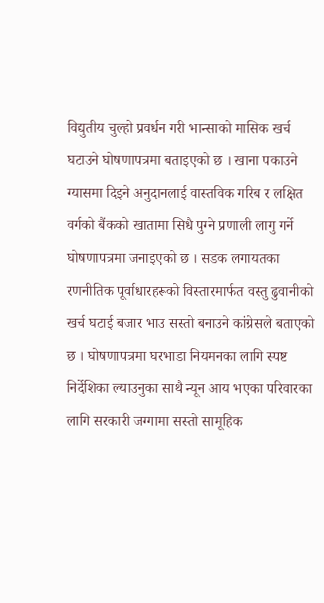विद्युतीय चुल्हो प्रवर्धन गरी भान्साको मासिक खर्च घटाउने घोषणापत्रमा बताइएको छ । खाना पकाउने ग्यासमा दिइने अनुदानलाई वास्तविक गरिब र लक्षित वर्गको बैंकको खातामा सिधै पुग्ने प्रणाली लागु गर्ने घोषणापत्रमा जनाइएको छ । सडक लगायतका रणनीतिक पूर्वाधारहरूको विस्तारमार्फत वस्तु ढुवानीको खर्च घटाई बजार भाउ सस्तो बनाउने कांग्रेसले बताएको छ । घोषणापत्रमा घरभाडा नियमनका लागि स्पष्ट निर्देशिका ल्याउनुका साथै न्यून आय भएका परिवारका लागि सरकारी जग्गामा सस्तो सामूहिक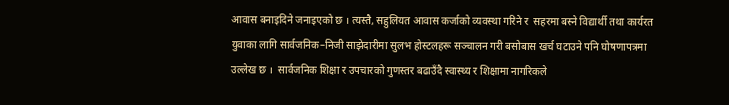आवास बनाइदिने जनाइएको छ । त्यस्तै, सहुलियत आवास कर्जाको व्यवस्था गरिने र  सहरमा बस्ने विद्यार्थी तथा कार्यरत युवाका लागि सार्वजनिक–निजी साझेदारीमा सुलभ होस्टलहरू सञ्चालन गरी बसोबास खर्च घटाउने पनि घोषणापत्रमा उल्लेख छ ।  सार्वजनिक शिक्षा र उपचारको गुणस्तर बढाउँदै स्वास्थ्य र शिक्षामा नागरिकले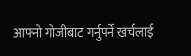आफ्नो गोजीबाट गर्नुपर्ने खर्चलाई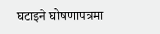घटाइने घोषणापत्रमा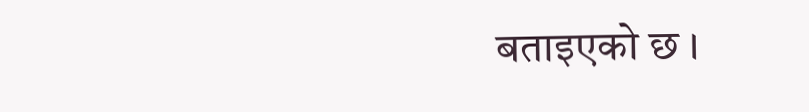बताइएको छ ।